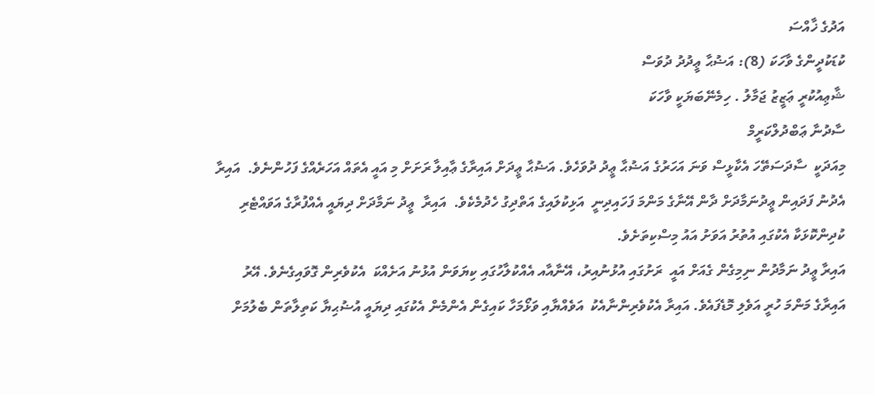އަދުގެ ޚާއްސަ
ކުޑަކުދީންގެ ވާހަކަ (8): އަޟުޙާ ޢީދުދު ދުވަސް
ޝާޢިއުކުރީ ޢަޒީޒު ޖަމާލު . ހިމެނޭބަޔަކީ ވާހަކަ
ސާދުނާ ޢަބްދުލްކަރީމް
މިއަދަކީ  ސާދަސަތޭހަ އެކާޅީސް ވަނަ އަހަރުގެ އަޟުޙާ ޢީދު ދުވަހެވެ. އަޟުޙާ ޢީދަށް އައިރާގެ ޢާއިލާ ރަށަށް މި އައީ އެތައް އަހަރެއްގެ ފަހުންނެވެ.  އައިރާ އެދުނު ފަދައިން ޢީދުނަމާދަށް ދާން އޭނާގެ މަންމަ ފަހައިދިނީ  އަޅިކުލައިގެ އަތްދިގު ހެދުމެކެވެ.  އައިރާ  ޢީދު ނަމާދަށް ދިޔައީ އެއްފުރާގެ އަވައްޓެރި ކުދިންކޮޅަކާ އެކުގައި އުތުރު އަވަށު އައު މިސްކިތަށެވެ.
އައިރާ ޢީދު ނަމާދުން ނިމިގެން ގެއަށް އައީ  ރަށުގައި އުޅުނުއިރު، އޭނާއާއ އެއްކުލާހުގައި ކިޔަވަން އުޅުނު އަށެއްކަ  އެކުވެރިން ގޮވައިގެނެވެ. އޭރު  އައިރާގެ މަންމަ ހުރީ އަވެލި މޮޑެފައެވެ. އައިރާ އެކުވެރިންނާއެކު  އަވެއްޔާއި ވަޅޯމަހާ ކައިގެން އެންމެން އެކުގައި ދިޔައީ އުޟުޙިޔާ ކަތިލާތަން ބެލުމަށް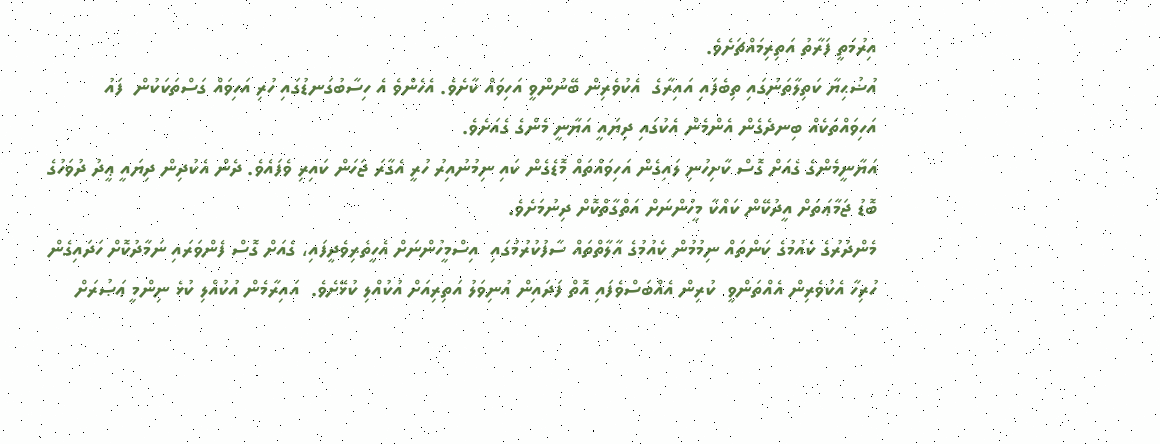އިރުމަތީ ފަރާތު އަތިރިމައްޗަށެވެ.
އުޟުޙިޔާ ކަތިލާތަނުގައި ތިބެފައި އައިރާގެ  އެކުވެރިން ބޭނުންވީ އަހިވައް ކާށެވެ. އެހެންވެ އެ ހިސާބުގަނޑުގައި ހުރި އަހިވައް ގަސްތަކަކުން  ފައު އަހިވައްތަކެއް ބިނދެގެން އެންމެން އެކުގައި ދިޔައީ އަޔާނީ މެންގެ ގެއަށެވެ.
އަޔާނީމެންގެ ގެއަށް ގޮސް ކާށިހުނި ލައިގެން އަހިވައްތައް މޮޑެގެން ކައި ނިމުނުއިރު ހުރީ އެގާރަ ޖަހަން ކައިރި ވެފައެވެ. ދެން އެކުދިން ދިޔައީ ޢީދު ދުވަހުގެ ބޮޑު ޖަމާޢަތަށް އީދުކޭން ކައްކާ މީހުންނަށް އަތްގާތްކޮށް ދިނުމަށެވެ.
މެންދުރުގެ ކެއުމުގެ ކަންތައް ނިމުމުން ކެއުމުގެ އާލާތްތައް ސާފުކުރުމުގައި  އިސްމީހުންނަށް އެހީތެރިވެދީފައި، ގެއަށް ގޮސް ފެންވަރައި ނަމާދުކޮށް ހަދައިގެން ހުރިހާ އެކުވެރިން އެއްތަންވީ  ކުރިން އެއްބަސްވެފައި އޮތް ފަދައިން އުނިވަލު އަތިރިއަށް އުކުއްލި ކުޅޭށެވެ.  އައިރާމެން އުކުއްލި ކުޅެ ނިންމީ ޢަޞުރަށް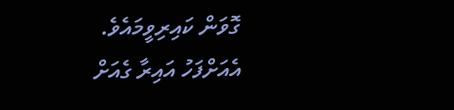ގޮވަން ކައިރިވީމައެވެ.
އެއަށްފަހު އައިރާ ގެއަށް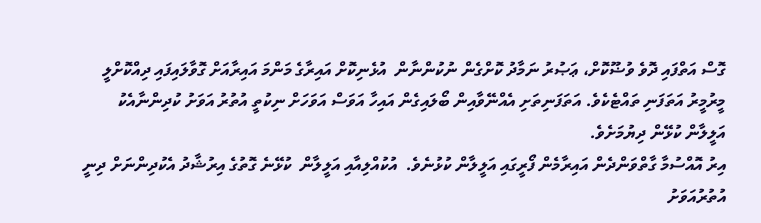ގޮސް އަތްފައި ދޮވެ ވުޟޫކޮށް، ޢަޞުރު ނަމާދު ކޮށްގެން ނުކުންނާން  އުޅެނިކޮށް އައިރާގެ މަންމަ އައިރާއަށް ގޮވާލައިފައި ދިއްކޮށްލީ މީރުމީރު އަތަފަނި ތައްޓެކެވެ. އަތަފަނިތަށި އެއްނޭވާއިން ބޯލައިގެން އައިހާ އަވަސް އަވަހަށް ނިކުތީ އުތުރު އަވަށު ކުދިންނާއެކު އަލީލާން ކުޅޭން ދިޔުމަށެވެ.
އިރު އޮއްސުމާ ގާތްވަންދެން އައިރާމެން ފޯރީގައި އަލީލާން ކުޅުނެވެ.  އުކުއްލިއާއި އަލީލާން  ކުޅޭނެ ގޮތުގެ އިރުޝާދު އެކުދިންނަށް ދިނީ އުތުރުއަވަށު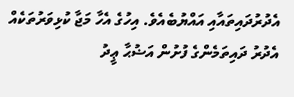އެދުރުދައިތައާއި އައްޔުބެއެވެ. އިހުގެ އެހާ މަޖާ ކުޅިވަރުތަކެއް އެދުރު ދައިތަމެންގެ ފުށުން އަޟުޙާ ޢީދު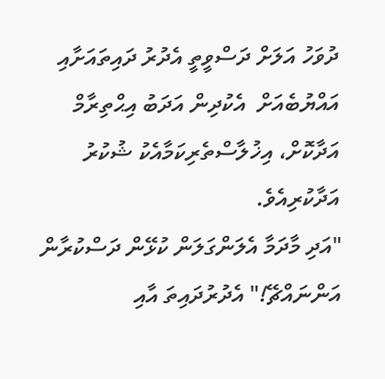ދުވަހު އަލަށް ދަސްވީތީ އެދުރު ދައިތައަށާއި އައްޔުބެއަށް  އެކުދިން އަދަބު އިޙްތިރާމް އަދާކޮށް، އިޚުލާސްތެރިކަމާއެކު ޝުކުރު އަދާކުރިއެވެ.
"އަދި މާދަމާ އެލަންގަލަން ކުޅޭން ދަސްކުރާން އަންނައްޗޭ!" އެދުރުދައިތަ އާއި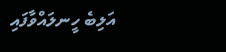އަލިބެ ހީނލައްވާފައި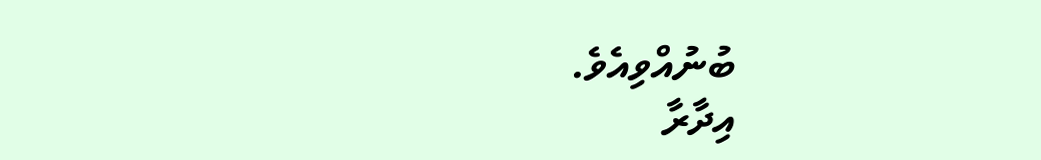ބުނުއްވިއެވެ.
އިދާރާ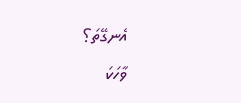އެނގޭތަ؟
ވާހަކަ